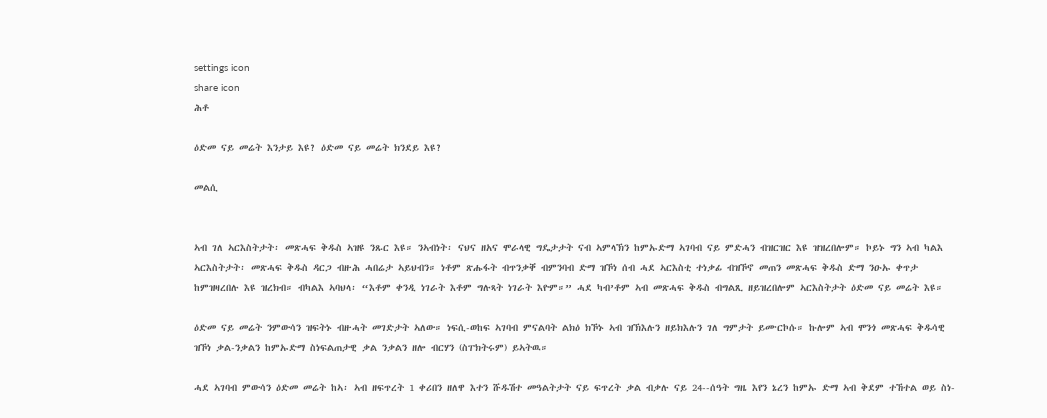settings icon
share icon
ሕቶ

ዕድመ ናይ መሬት እንታይ እዩ? ዕድመ ናይ መሬት ክንደይ እዩ?

መልሲ


ኣብ ገለ ኣርእስትታት፡ መጽሓፍ ቅዱስ ኣዝዩ ንጹር እዩ። ንኣብነት፡ ናህና ዘአና ሞራላዊ ግዴታታት ናብ ኣምላኽን ከምኡድማ ኣገባብ ናይ ምድሓን ብዝርዝር እዩ ዝዝረበሎም። ኮይኑ ግን ኣብ ካልእ ኣርእስትታት፡ መጽሓፍ ቅዱስ ዳርጋ ብዙሕ ሓበሬታ ኣይህብን። ነቶም ጽሑፋት ብጥንቃቐ ብምንባብ ድማ ዝኾነ ሰብ ሓደ ኣርእስቲ ተነቃፊ ብዝኾኖ መጠን መጽሓፍ ቅዱስ ድማ ንዑኡ ቀጥታ ከምዝዛረበሉ እዩ ዝረክብ። ብካልእ ኣባህላ፡ “እቶም ቀንዲ ነገራት እቶም ግሉጻት ነገራት እዮም።” ሓደ ካብ’ቶም ኣብ መጽሓፍ ቅዱስ ብግልጺ ዘይዝረበሎም ኣርእስትታት ዕድመ ናይ መሬት እዩ።

ዕድመ ናይ መሬት ንምውሳን ዝፍትኑ ብዙሓት መገድታት ኣለው። ነፍሲ-ወከፍ ኣገባብ ምናልባት ልክዕ ክኾኑ ኣብ ዝኽእሉን ዘይክእሉን ገለ ግምታት ይሙርኮሱ። ኩሎም ኣብ ሞንጎ መጽሓፍ ቅዱሳዊ ዝኾነ ቃል-ንቃልን ከምኡድማ ስነፍልጠታዊ ቃል ንቃልን ዘሎ ብርሃን (ስፐክትሩም) ይኣትዉ።

ሓደ ኣገባብ ምውሳን ዕድመ መሬት ከኣ፡ ኣብ ዘፍጥረት 1 ቀሪበን ዘለዋ እተን ሹዱሽተ መዓልትታት ናይ ፍጥረት ቃል ብቃሉ ናይ 24--ሰዓት ግዜ እየን ኔረን ከምኡ ድማ ኣብ ቅደም ተኸተል ወይ ስነ-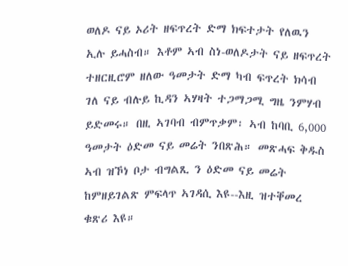ወለዶ ናይ ኦሪት ዘፍጥረት ድማ ክፍተታት የለዉን ኢሉ ይሓስብ። እቶም ኣብ ስነ-ወለዶታት ናይ ዘፍጥረት ተዘርዚሮም ዘለው ዓመታት ድማ ካብ ፍጥረት ክሳብ ገለ ናይ ብሉይ ኪዳን ኣሃዛት ተጋማጋሚ ግዜ ንምሃብ ይድመሩ። በዚ ኣገባብ ብምጥቃም፡ ኣብ ከባቢ 6,000 ዓመታት ዕድመ ናይ መሬት ንበጽሕ። መጽሓፍ ቅዱስ ኣብ ዝኾነ ቦታ ብግልጺ ን ዕድመ ናይ መሬት ከምዘይገልጽ ምፍላጥ ኣገዳሲ እዩ--እዚ ዝተቐመረ ቁጽሪ እዩ።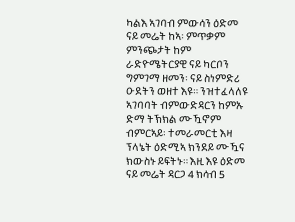ካልእ ኣገባብ ምውሳን ዕድመ ናይ መሬት ከኣ፡ ምጥቃም ምንጭታት ከም ራድዮሜትርያዊ ናይ ካርቦን ግምገማ ዘመን፡ ናይ ስነምድሪ ዑደትን ወዘተ እዩ። ንዝተፈላለዩ ኣገባባት ብምውድዳርን ከምኡ ድማ ትኽክል ሙዃኖም ብምርኣይ፡ ተመራመርቲ እዛ ፕላኔት ዕድሚኣ ክንደይ ሙዃና ክውስኑ ይፍትኑ። እዚ እዩ ዕድመ ናይ መሬት ዳርጋ 4 ክሳብ 5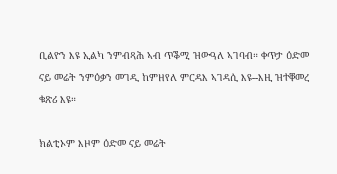ቢልዮን እዩ ኢልካ ንምብጻሕ ኣብ ጥቕሚ ዝውዓለ ኣገባብ። ቀጥታ ዕድመ ናይ መሬት ንምዕቃን መገዲ ከምዘየለ ምርዳእ ኣገዳሲ እዩ--እዚ ዝተቐመረ ቁጽሪ እዩ።

ክልቲኦም እዞም ዕድመ ናይ መሬት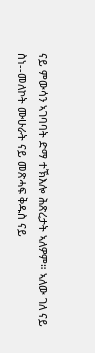ናይ ምውሳን ኣገባባት ድማ ተኽእሎ ሕጽረታት ኣለዎም። ኣለው ገለ ናይ ስነ--መለኮት ሙሁራት ናይ መጽሓፍ ቅዱስ ናይ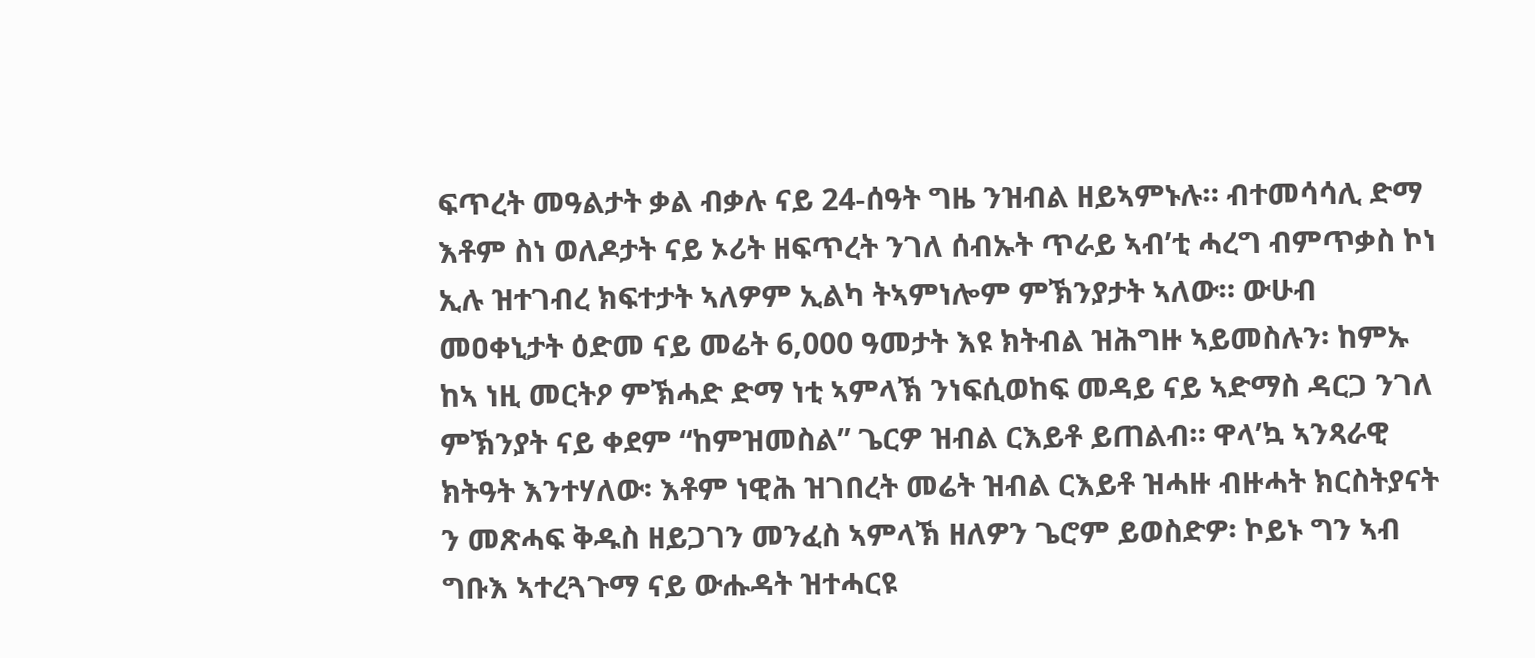ፍጥረት መዓልታት ቃል ብቃሉ ናይ 24-ሰዓት ግዜ ንዝብል ዘይኣምኑሉ። ብተመሳሳሊ ድማ እቶም ስነ ወለዶታት ናይ ኦሪት ዘፍጥረት ንገለ ሰብኡት ጥራይ ኣብ’ቲ ሓረግ ብምጥቃስ ኮነ ኢሉ ዝተገብረ ክፍተታት ኣለዎም ኢልካ ትኣምነሎም ምኽንያታት ኣለው። ውሁብ መዐቀኒታት ዕድመ ናይ መሬት 6,000 ዓመታት እዩ ክትብል ዝሕግዙ ኣይመስሉን፡ ከምኡ ከኣ ነዚ መርትዖ ምኽሓድ ድማ ነቲ ኣምላኽ ንነፍሲወከፍ መዳይ ናይ ኣድማስ ዳርጋ ንገለ ምኽንያት ናይ ቀደም “ከምዝመስል” ጌርዎ ዝብል ርእይቶ ይጠልብ። ዋላ’ኳ ኣንጻራዊ ክትዓት እንተሃለው፡ እቶም ነዊሕ ዝገበረት መሬት ዝብል ርእይቶ ዝሓዙ ብዙሓት ክርስትያናት ን መጽሓፍ ቅዱስ ዘይጋገን መንፈስ ኣምላኽ ዘለዎን ጌሮም ይወስድዎ፡ ኮይኑ ግን ኣብ ግቡእ ኣተረጓጉማ ናይ ውሑዳት ዝተሓርዩ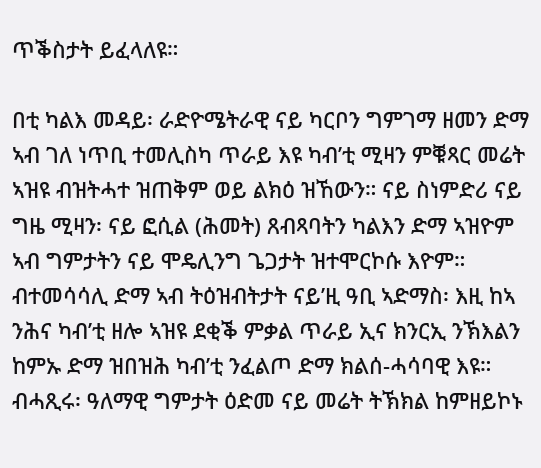ጥቕስታት ይፈላለዩ።

በቲ ካልእ መዳይ፡ ራድዮሜትራዊ ናይ ካርቦን ግምገማ ዘመን ድማ ኣብ ገለ ነጥቢ ተመሊስካ ጥራይ እዩ ካብ’ቲ ሚዛን ምቑጻር መሬት ኣዝዩ ብዝትሓተ ዝጠቅም ወይ ልክዕ ዝኸውን። ናይ ስነምድሪ ናይ ግዜ ሚዛን፡ ናይ ፎሲል (ሕመት) ጸብጻባትን ካልእን ድማ ኣዝዮም ኣብ ግምታትን ናይ ሞዴሊንግ ጌጋታት ዝተሞርኮሱ እዮም። ብተመሳሳሊ ድማ ኣብ ትዕዝብትታት ናይ’ዚ ዓቢ ኣድማስ፡ እዚ ከኣ ንሕና ካብ’ቲ ዘሎ ኣዝዩ ደቂቕ ምቃል ጥራይ ኢና ክንርኢ ንኽእልን ከምኡ ድማ ዝበዝሕ ካብ’ቲ ንፈልጦ ድማ ክልሰ-ሓሳባዊ እዩ። ብሓጺሩ፡ ዓለማዊ ግምታት ዕድመ ናይ መሬት ትኽክል ከምዘይኮኑ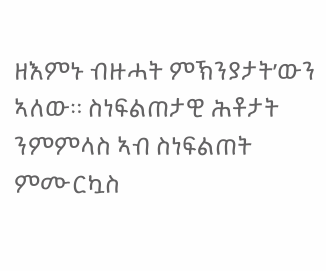ዘእምኑ ብዙሓት ምኽንያታት’ውን ኣለው። ስነፍልጠታዊ ሕቶታት ንምምላስ ኣብ ስነፍልጠት ምሙርኳስ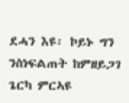ደሓን እዩ፡ ኮይኑ ግን ንስነፍልጠት ከምዘይጋገ ጌርካ ምርኣዩ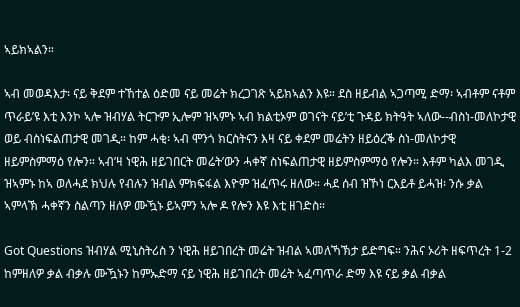ኣይክኣልን።

ኣብ መወዳእታ፡ ናይ ቅደም ተኸተል ዕድመ ናይ መሬት ክረጋገጽ ኣይክኣልን እዩ። ደስ ዘይብል ኣጋጣሚ ድማ፡ ኣብቶም ናቶም ጥራይ’ዩ እቲ እንኮ ኣሎ ዝብሃል ትርጉም ኢሎም ዝኣምኑ ኣብ ክልቲኦም ወገናት ናይ’ቲ ጉዳይ ክትዓት ኣለው--ብስነ-መለኮታዊ ወይ ብስነፍልጠታዊ መገዲ። ከም ሓቂ፡ ኣብ ሞንጎ ክርስትናን እዛ ናይ ቀደም መሬትን ዘይዕረቕ ስነ-መለኮታዊ ዘይምስምማዕ የሎን። ኣብ’ዛ ነዊሕ ዘይገበርት መሬት’ውን ሓቀኛ ስነፍልጠታዊ ዘይምስምማዕ የሎን። እቶም ካልእ መገዲ ዝኣምኑ ከኣ ወለሓደ ክህሉ የብሉን ዝብል ምክፍፋል እዮም ዝፈጥሩ ዘለው። ሓደ ሰብ ዝኾነ ርእይቶ ይሓዝ፡ ንሱ ቃል ኣምላኽ ሓቀኛን ስልጣን ዘለዎ ሙዃኑ ይኣምን ኣሎ ዶ የሎን እዩ እቲ ዘገድስ።

Got Questions ዝብሃል ሚኒስትሪስ ን ነዊሕ ዘይገበረት መሬት ዝብል ኣመለኻኽታ ይድግፍ። ንሕና ኦሪት ዘፍጥረት 1-2 ከምዘለዎ ቃል ብቃሉ ሙዃኑን ከምኡድማ ናይ ነዊሕ ዘይገበረት መሬት ኣፈጣጥራ ድማ እዩ ናይ ቃል ብቃል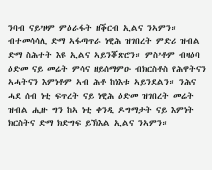ንባብ ናይ’ዞም ምዕራፋት ዘቕርብ ኢልና ንኣምን። ብተመሳሳሊ ድማ ኣፋጣጥራ ነዊሕ ዝገበረት ምድሪ ዝብል ድማ ስሕተት እዩ ኢልና ኣይንቖጽሮን። ምስ’ቶም ብዛዕባ ዕድመ ናይ መሬት ምሳና ዘይሰማምዑ ብክርስቶስ የሕዋትናን ኣሓትናን እምነቶም ኣብ ሕቶ ከነእቱ ኣይንደልን። ንሕና ሓደ ሰብ ነቲ ፍጥረት ናይ ነዊሕ ዕድመ ዝገበረት መሬት ዝብል ሒዙ ግን ከኣ ነቲ ቀንዲ ዶግማታት ናይ እምነት ክርስትና ድማ ክድግፍ ይኽእል ኢልና ንኣምን።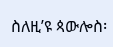ስለዚ’ዩ ጳውሎስ፡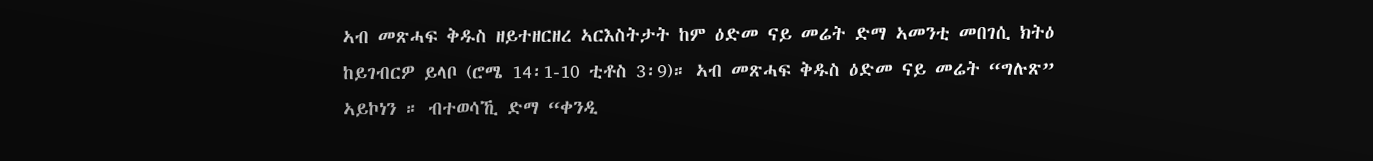ኣብ መጽሓፍ ቅዱስ ዘይተዘርዘረ ኣርእስትታት ከም ዕድመ ናይ መሬት ድማ ኣመንቲ መበገሲ ክትዕ ከይገብርዎ ይላቦ (ሮሜ 14፡1-10 ቲቶስ 3፡9)። ኣብ መጽሓፍ ቅዱስ ዕድመ ናይ መሬት “ግሉጽ” ኣይኮነን ። ብተወሳኺ ድማ “ቀንዲ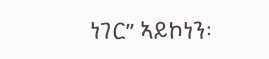ነገር” ኣይኮነን፡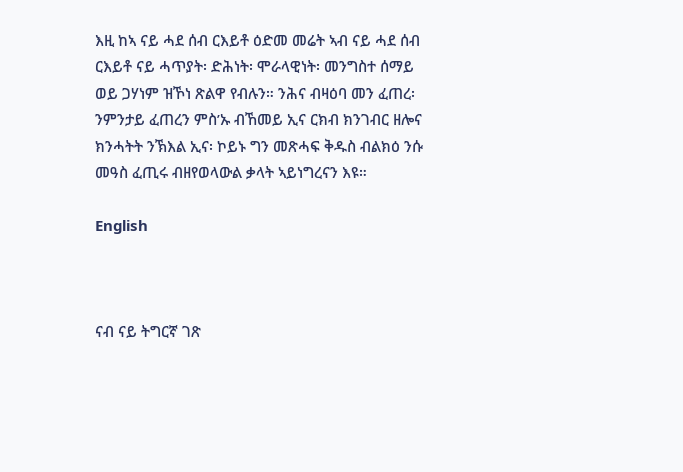እዚ ከኣ ናይ ሓደ ሰብ ርእይቶ ዕድመ መሬት ኣብ ናይ ሓደ ሰብ ርእይቶ ናይ ሓጥያት፡ ድሕነት፡ ሞራላዊነት፡ መንግስተ ሰማይ ወይ ጋሃነም ዝኾነ ጽልዋ የብሉን። ንሕና ብዛዕባ መን ፈጠረ፡ ንምንታይ ፈጠረን ምስ’ኡ ብኸመይ ኢና ርክብ ክንገብር ዘሎና ክንሓትት ንኽእል ኢና፡ ኮይኑ ግን መጽሓፍ ቅዱስ ብልክዕ ንሱ መዓስ ፈጢሩ ብዘየወላውል ቃላት ኣይነግረናን እዩ።

English



ናብ ናይ ትግርኛ ገጽ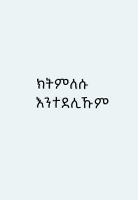ክትምለሱ እንተደሊኹም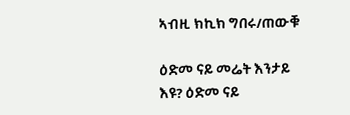ኣብዚ ክኪክ ግበሩ/ጠውቑ

ዕድመ ናይ መሬት እንታይ እዩ? ዕድመ ናይ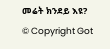መሬት ክንደይ እዩ?
© Copyright Got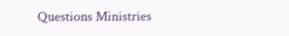Questions Ministries